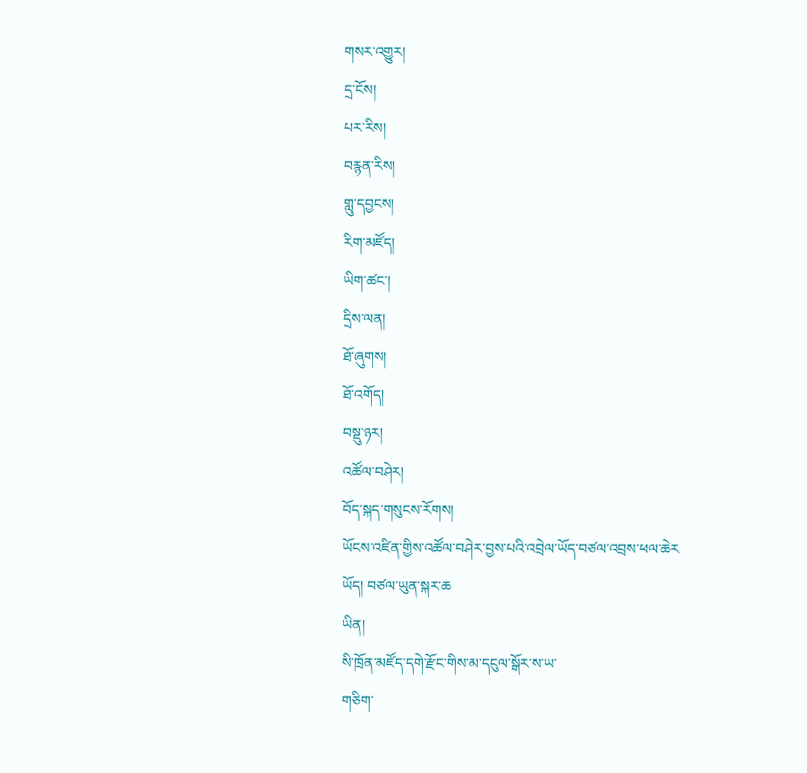གསར་འགྱུར།
དྲ་ངོས།
པར་རིས།
བརྙན་རིས།
གླུ་དབྱངས།
རིག་མཛོད།
ཡིག་ཚང་།
དྲིས་ལན།
ཐོ་ཞུགས།
ཐོ་འགོད།
བསྡུ་ཉར།
འཚོལ་བཤེར།
བོད་སྐད་གསུངས་རོགས།
ཡོངས་འཛིན་གྱིས་འཚོལ་བཤེར་བྱས་པའི་འབྲེལ་ཡོད་བཙལ་འབྲས་ཕལ་ཆེར
ཡོད། བཙལ་ཡུན་སྐར་ཆ
ཡིན།
སི་ཁྲོན་མཛོད་དགེ་རྫོང་གིས་མ་དངུལ་སྒོར་ས་ཡ་
གཅིག་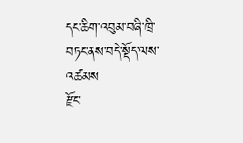དང་ཆིག་འབུམ་བཞི་ཁྲི་བཏང་ནས་བདེ་སྡོད་ལས་འཚམས
རྫོང་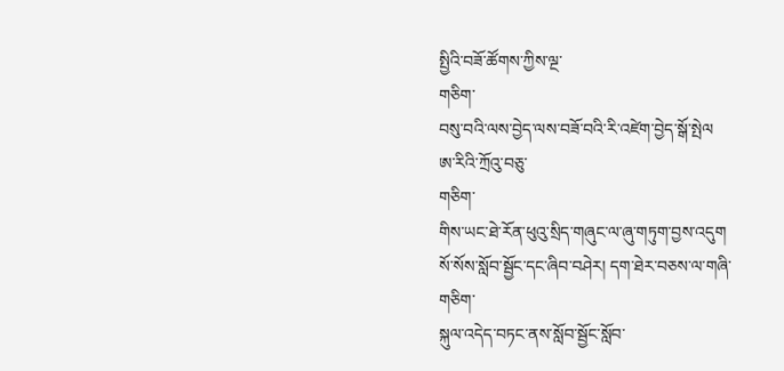སྤྱིའི་བཟོ་ཚོགས་ཀྱིས་ལྔ་
གཅིག་
བསུ་བའི་ལས་བྱེད་ལས་བཟོ་བའི་རི་འཛེག་བྱེད་སྒོ་སྤེལ
ཨ་རིའི་ཀྲོའུ་བཅུ་
གཅིག་
གིས་ཡང་ཐེ་རོན་ཕུའུ་སྲིད་གཞུང་ལ་ཞུ་གཏུག་བྱས་འདུག
སོ་སོས་སློབ་སྦྱོང་དང་ཞིབ་བཤེར། དག་ཐེར་བཅས་ལ་གཞི་
གཅིག་
སྐུལ་འདེད་བཏང་ནས་སློབ་སྦྱོང་སློབ་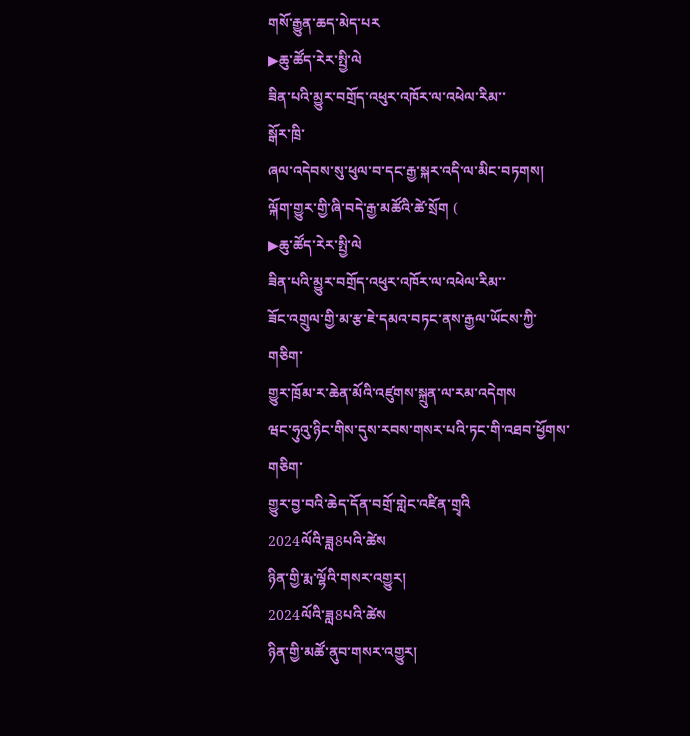གསོ་རྒྱུན་ཆད་མེད་པར
▶ཆུ་ཚོད་རེར་སྤྱི་ལེ
ཟིན་པའི་མྱུར་བགྲོད་འཕུར་འཁོར་ལ་འཕེལ་རིམ་་
སྒོར་ཁྲི་
ཞལ་འདེབས་སུ་ཕུལ་བ་དང་རྒྱ་སྐར་འདི་ལ་མིང་བཏགས།
ལྐོག་གྱུར་གྱི་ཞི་བདེ་རྒྱ་མཚོའི་ཚེ་སྲོག (
▶ཆུ་ཚོད་རེར་སྤྱི་ལེ
ཟིན་པའི་མྱུར་བགྲོད་འཕུར་འཁོར་ལ་འཕེལ་རིམ་་
ཟོང་འགྲུལ་གྱི་མ་རྩ་ཇེ་དམའ་བཏང་ནས་རྒྱལ་ཡོངས་ཀྱི་
གཅིག་
གྱུར་ཁྲོམ་ར་ཆེན་མོའི་འཛུགས་སྐྲུན་ལ་རམ་འདེགས
ཝང་ཧུའུ་ཉིང་གིས་དུས་རབས་གསར་པའི་ཏང་གི་འཐབ་ཕྱོགས་
གཅིག་
གྱུར་བྱ་བའི་ཆེད་དོན་བགྲོ་གླེང་འཛིན་གྲྭའི
2024ལོའི་ཟླ8པའི་ཚེས
ཉིན་གྱི་རྨ་ལྷོའི་གསར་འགྱུར།
2024ལོའི་ཟླ8པའི་ཚེས
ཉིན་གྱི་མཚོ་ནུབ་གསར་འགྱུར།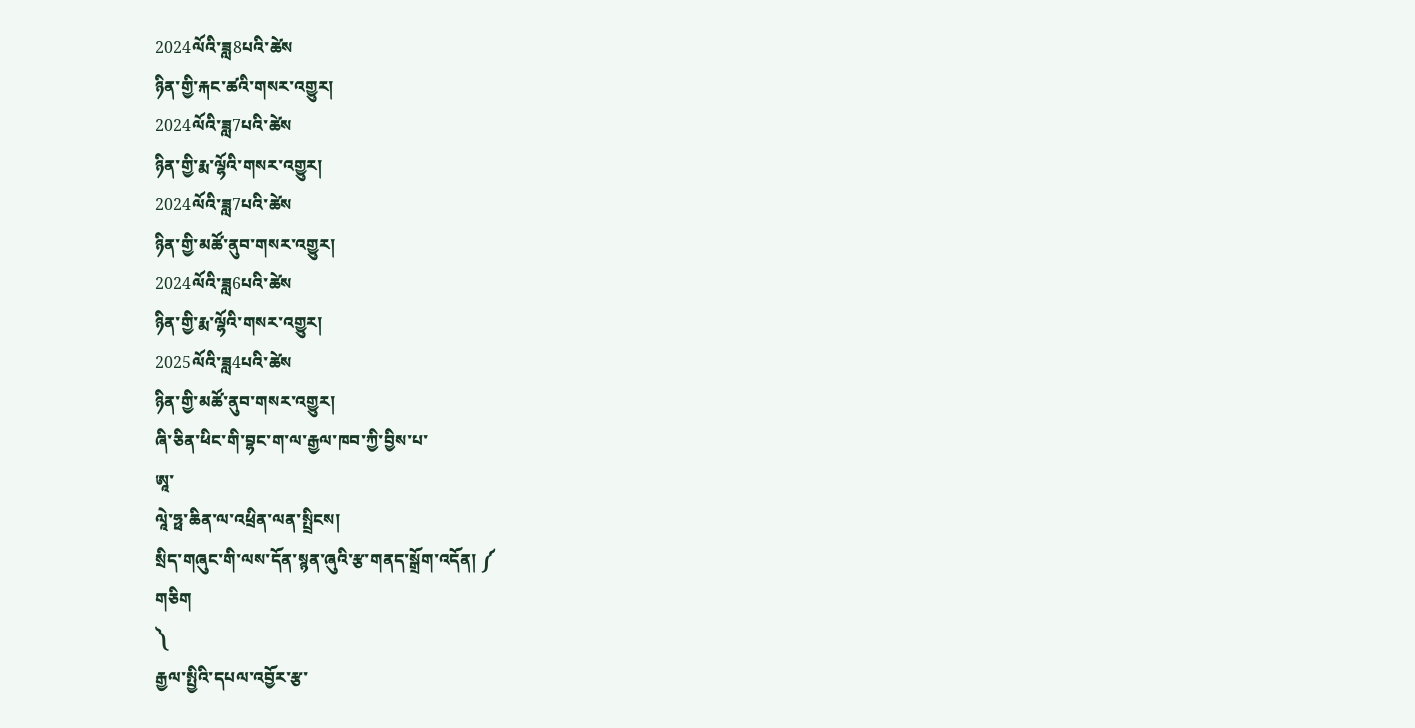2024ལོའི་ཟླ8པའི་ཚེས
ཉིན་གྱི་རྐང་ཚའི་གསར་འགྱུར།
2024ལོའི་ཟླ7པའི་ཚེས
ཉིན་གྱི་རྨ་ལྷོའི་གསར་འགྱུར།
2024ལོའི་ཟླ7པའི་ཚེས
ཉིན་གྱི་མཚོ་ནུབ་གསར་འགྱུར།
2024ལོའི་ཟླ6པའི་ཚེས
ཉིན་གྱི་རྨ་ལྷོའི་གསར་འགྱུར།
2025ལོའི་ཟླ4པའི་ཚེས
ཉིན་གྱི་མཚོ་ནུབ་གསར་འགྱུར།
ཞི་ཅིན་ཕིང་གི་བྷང་ག་ལ་རྒྱལ་ཁབ་ཀྱི་བྱིས་པ་
ཨཱ་
ལཱེ་ཧྥ་ཆིན་ལ་འཕྲིན་ལན་སྤྲིངས།
སྲིད་གཞུང་གི་ལས་དོན་སྙན་ཞུའི་རྩ་གནད་སྒྲོག་འདོན། ༼
གཅིག
༽
རྒྱལ་སྤྱིའི་དཔལ་འབྱོར་རྩ་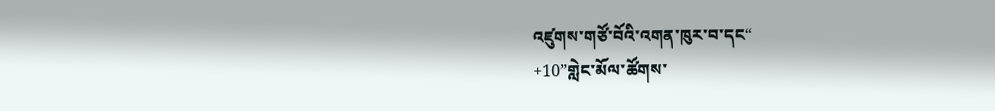འཛུགས་གཙོ་བོའི་འགན་ཁུར་བ་དང“
+10”གླེང་མོལ་ཚོགས་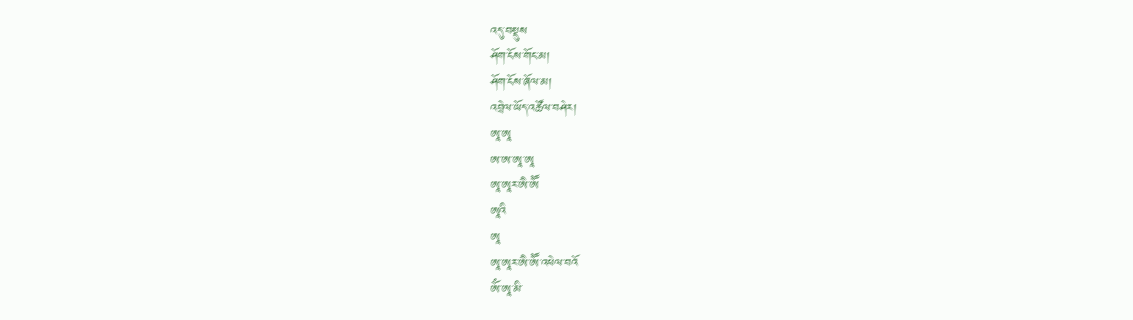འདུ་བསྡུས
ཤོག་ངོས་གོང་མ།
ཤོག་ངོས་ཞོལ་མ།
འབྲེལ་ཡོད་འཚོལ་བཤེར།
ཨཱ་ཨཱ
ཨ་ཨ་ཨཱ་ཨཱ
ཨཱ་ཨཱར་ཨཻ་ཨཽ
ཨཱའི
ཨཱ
ཨཱ་ཨཱར་ཨཻ་ཨཽ་འཕེལ་བའོ
ཨོཾ་ཨཱ་མི་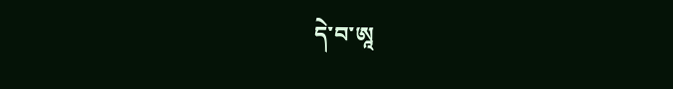དེ་བ་ཨཱ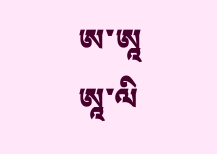ཨ་ཨཱ
ཨཱ་ལི